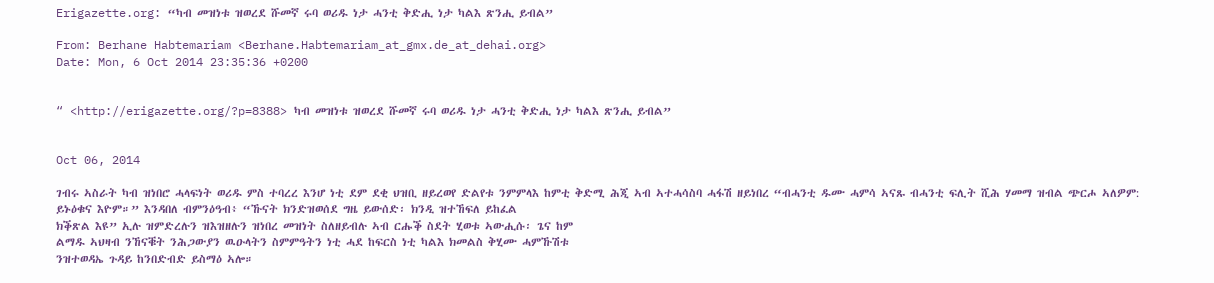Erigazette.org: “ካብ መዝነቱ ዝወረደ ሹመኛ ሩባ ወሪዱ ነታ ሓንቲ ቅድሒ ነታ ካልእ ጽንሒ ይብል”

From: Berhane Habtemariam <Berhane.Habtemariam_at_gmx.de_at_dehai.org>
Date: Mon, 6 Oct 2014 23:35:36 +0200


“ <http://erigazette.org/?p=8388> ካብ መዝነቱ ዝወረደ ሹመኛ ሩባ ወሪዱ ነታ ሓንቲ ቅድሒ ነታ ካልእ ጽንሒ ይብል”


Oct 06, 2014

ገብሩ ኣስራት ካብ ዝነበሮ ሓላፍነት ወሪዱ ምስ ተባረረ እንሆ ነቲ ደም ደቂ ህዝቢ ዘይረወየ ድልየቱ ንምምላእ ከምቲ ቅድሚ ሕጂ ኣብ ኣተሓሳስባ ሓፋሽ ዘይነበረ “ብሓንቲ ዱሙ ሓምሳ ኣናጹ ብሓንቲ ፍሊት ሺሕ ሃመማ ዝብል ጭርሖ ኣለዎም: ይኑዕቁና እዮም።” እንዳበለ ብምንዕዓብ፥ “ኹናት ክንድዝወሰደ ግዜ ይውሰድ፡ ክንዲ ዝተኸፍለ ይከፈል
ክቕጽል እዩ” ኢሉ ዝምድረሉን ዝእዝዘሉን ዝነበረ መዝነት ስለዘይብሉ ኣብ ርሑቕ ስደት ሂወቱ ኣውሒሱ፡ ጌና ከም
ልማዱ ኣህዛብ ንኸናቑት ንሕጋውያን ዉዑላትን ስምምዓትን ነቲ ሓደ ከፍርስ ነቲ ካልእ ክመልስ ቅሂሙ ሓምኹሽቱ
ንዝተወዳኤ ጉዳይ ከንበድብድ ይስማዕ ኣሎ።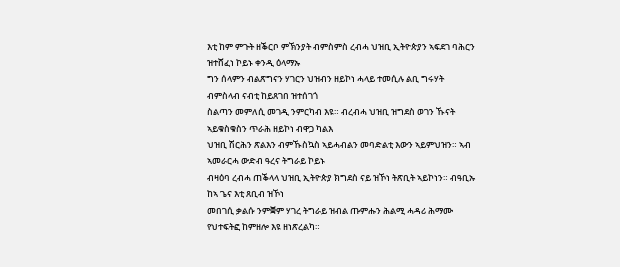እቲ ከም ምጉት ዘቕርቦ ምኽንያት ብምስምስ ረብሓ ህዝቢ ኢትዮጵያን ኣፍደገ ባሕርን ዝተሸፈነ ኮይኑ ቀንዲ ዕላማኡ
ግን ሰላምን ብልጽግናን ሃገርን ህዝብን ዘይኮነ ሓላይ ተመሲሉ ልቢ ግሩሃት ብምስላብ ናብቲ ከይጸገበ ዝተሰገጎ
ስልጣን መምለሲ መገዲ ንምርካብ እዩ። ብረብሓ ህዝቢ ዝግደስ ወገን ኹናት ኣይቁስቁስን ጥራሕ ዘይኮነ ብዋጋ ካልእ
ህዝቢ ሽርሕን ጽልእን ብምኹስኳስ ኣይሓብልን መባድልቲ እውን ኣይምህዝን። ኣብ ኣመራርሓ ውድብ ዓረና ትግራይ ኮይኑ
ብዛዕባ ረብሓ ጠቕላላ ህዝቢ ኢትዮጵያ ክግደስ ናይ ዝኾነ ትጽቢት ኣይኮነን። ብዓቢኡ ከኣ ጌና እቲ ጸቢብ ዝኾነ
መበገሲ ቃልሱ ንምቛም ሃገረ ትግራይ ዝብል ጡምሑን ሕልሚ ሓዳሪ ሕማሙ የህተፍትፎ ከምዘሎ እዩ ዘነጽረልካ።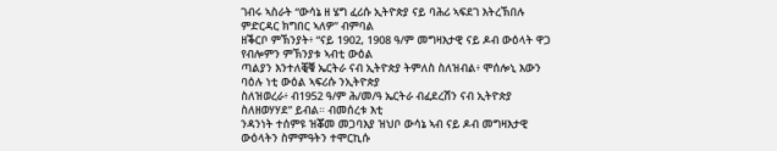ገብሩ ኣስራት “ውሳኔ ዘ ሄግ ፈሪሱ ኢትዮጵያ ናይ ባሕሪ ኣፍደገ እትረኽበሉ ምድርዳር ክግበር ኣለዎ” ብምባል
ዘቕርቦ ምኽንያት፥ “ናይ 1902, 1908 ዓ/ም መግዛእታዊ ናይ ዶብ ውዕላት ዋጋ የብሎምን ምኽንያቱ ኣብቲ ውዕል
ጣልያን እንተለቒቑ ኤርትራ ናብ ኢትዮጵያ ትምለስ ስለዝብል፥ ሞሰሎኒ እውን ባዕሉ ነቲ ውዕል ኣፍሪሱ ንኢትዮጵያ
ስለዝወረራ፥ ብ1952 ዓ/ም ሕ/መ/ዓ ኤርትራ ብፈደረሽን ናብ ኢትዮጵያ ስለዘወሃሃደ” ይብል። ብመሰረቱ እቲ
ንዳንነት ተሰምዩ ዝቖመ መጋባእያ ዝህቦ ውሳኔ ኣብ ናይ ዶብ መግዛእታዊ ውዕላትን ስምምዓትን ተሞርኪሱ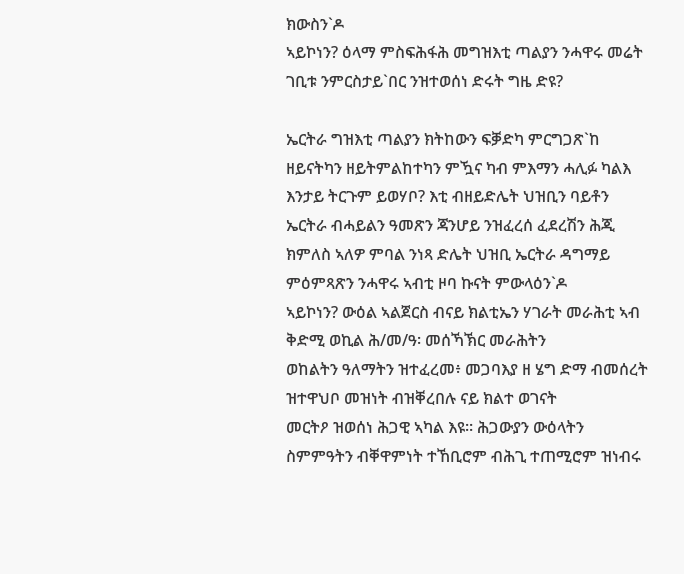ክውስን`ዶ
ኣይኮነን? ዕላማ ምስፍሕፋሕ መግዝእቲ ጣልያን ንሓዋሩ መሬት ገቢቱ ንምርስታይ`በር ንዝተወሰነ ድሩት ግዜ ድዩ?

ኤርትራ ግዝእቲ ጣልያን ክትከውን ፍቓድካ ምርግጋጽ`ከ ዘይናትካን ዘይትምልከተካን ምዃና ካብ ምእማን ሓሊፉ ካልእ
እንታይ ትርጉም ይወሃቦ? እቲ ብዘይድሌት ህዝቢን ባይቶን ኤርትራ ብሓይልን ዓመጽን ጃንሆይ ንዝፈረሰ ፈደረሽን ሕጂ
ክምለስ ኣለዎ ምባል ንነጻ ድሌት ህዝቢ ኤርትራ ዳግማይ ምዕምጻጽን ንሓዋሩ ኣብቲ ዞባ ኩናት ምውላዕን`ዶ
ኣይኮነን? ውዕል ኣልጀርስ ብናይ ክልቲኤን ሃገራት መራሕቲ ኣብ ቅድሚ ወኪል ሕ/መ/ዓ፡ መሰኻኽር መራሕትን
ወከልትን ዓለማትን ዝተፈረመ፥ መጋባእያ ዘ ሄግ ድማ ብመሰረት ዝተዋህቦ መዝነት ብዝቐረበሉ ናይ ክልተ ወገናት
መርትዖ ዝወሰነ ሕጋዊ ኣካል እዩ። ሕጋውያን ውዕላትን ስምምዓትን ብቐዋምነት ተኸቢሮም ብሕጊ ተጠሚሮም ዝነብሩ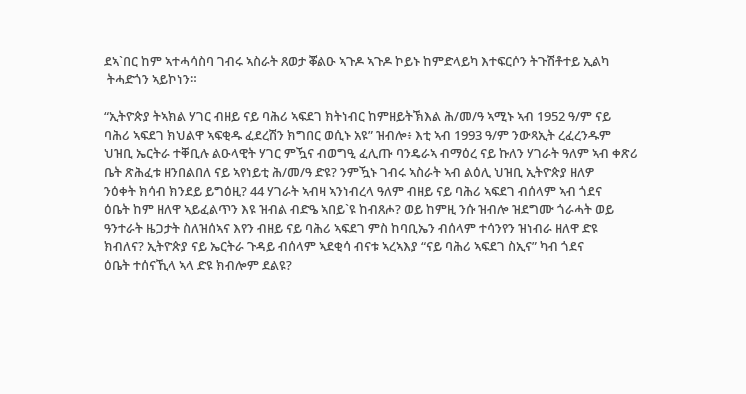ደኣ`በር ከም ኣተሓሳስባ ገብሩ ኣስራት ጸወታ ቖልዑ ኣጉዶ ኣጉዶ ኮይኑ ከምድላይካ እተፍርሶን ትጉሽቶተይ ኢልካ
 ትሓድጎን ኣይኮነን።

“ኢትዮጵያ ትኣክል ሃገር ብዘይ ናይ ባሕሪ ኣፍደገ ክትነብር ከምዘይትኽእል ሕ/መ/ዓ ኣሚኑ ኣብ 1952 ዓ/ም ናይ
ባሕሪ ኣፍደገ ክህልዋ ኣፍቂዱ ፈደረሽን ክግበር ወሲኑ አዩ” ዝብሎ፥ እቲ ኣብ 1993 ዓ/ም ንውጻኢት ረፈረንዱም
ህዝቢ ኤርትራ ተቐቢሉ ልዑላዊት ሃገር ምዃና ብወግዒ ፈሊጡ ባንዴራኣ ብማዕረ ናይ ኩለን ሃገራት ዓለም ኣብ ቀጽሪ
ቤት ጽሕፈቱ ዘንበልበለ ናይ ኣየነይቲ ሕ/መ/ዓ ድዩ? ንምዃኑ ገብሩ ኣስራት ኣብ ልዕሊ ህዝቢ ኢትዮጵያ ዘለዎ
ንዕቀት ክሳብ ክንደይ ይግዕዚ? 44 ሃገራት ኣብዛ ኣንነብረላ ዓለም ብዘይ ናይ ባሕሪ ኣፍደገ ብሰላም ኣብ ጎደና
ዕቤት ከም ዘለዋ ኣይፈልጥን እዩ ዝብል ብድዔ ኣበይ`ዩ ከብጸሖ? ወይ ከምዚ ንሱ ዝብሎ ዝደግሙ ጎራሓት ወይ
ዓንተራት ዜጋታት ስለዝሰኣና እየን ብዘይ ናይ ባሕሪ ኣፍደገ ምስ ከባቢኤን ብሰላም ተሳንየን ዝነብራ ዘለዋ ድዩ
ክብለና? ኢትዮጵያ ናይ ኤርትራ ጉዳይ ብሰላም ኣደቂሳ ብናቱ ኣረኣእያ “ናይ ባሕሪ ኣፍደገ ስኢና” ካብ ጎደና
ዕቤት ተሰናኺላ ኣላ ድዩ ክብሎም ደልዩ?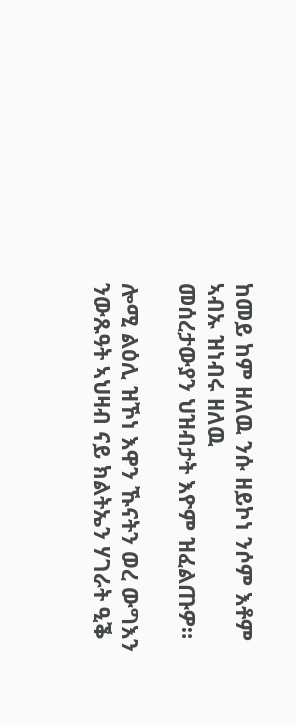ከመይ ከም ዘለዉ ንሱ ዘይኮነ ንሶም እቶም ኣብኡ ዝነብሩ ዘለዉ
መሰረታውያን ህዝብታት እዮም ዝፈልጡዎ።

ሎሚ ልዕሊ ዝኾነ እዋን ኹናትን ወረ ውግእን ንውጹዓት ኣህዛብ ናይ ክልትኤን ሃገራት ዒቕ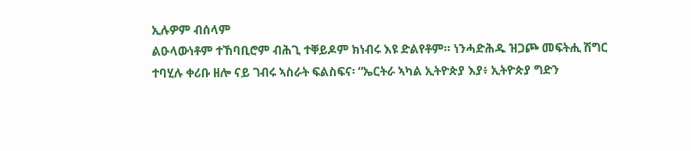ኢሉዎም ብሰላም
ልዑላውነቶም ተኸባቢሮም ብሕጊ ተቐይዶም ክነብሩ እዩ ድልየቶም። ነንሓድሕዱ ዝጋጮ መፍትሒ ሽግር ተባሂሉ ቀሪቡ ዘሎ ናይ ገብሩ ኣስራት ፍልስፍና፡ “ኤርትራ ኣካል ኢትዮጵያ እያ፥ ኢትዮጵያ ግድን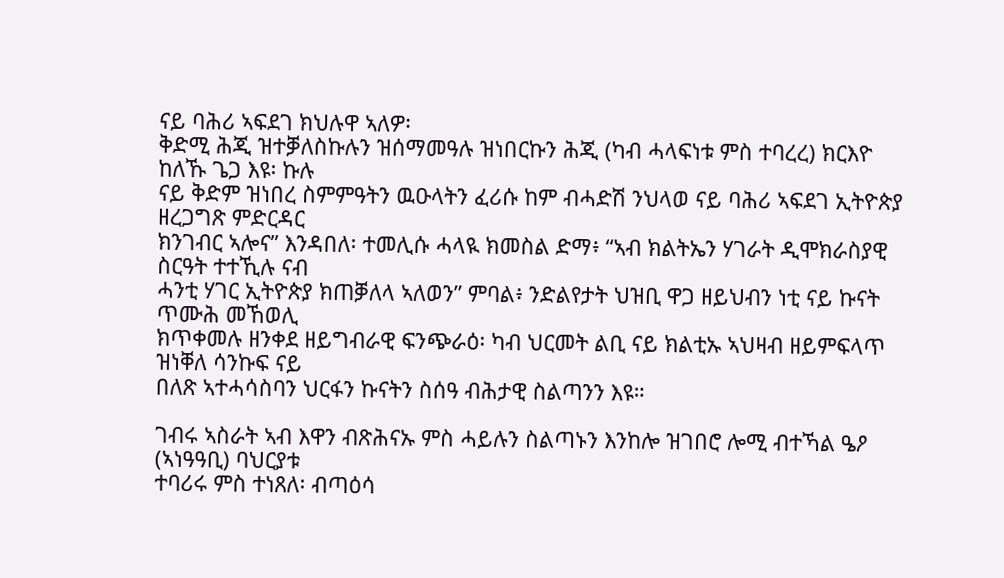ናይ ባሕሪ ኣፍደገ ክህሉዋ ኣለዎ፡
ቅድሚ ሕጂ ዝተቓለስኩሉን ዝሰማመዓሉ ዝነበርኩን ሕጂ (ካብ ሓላፍነቱ ምስ ተባረረ) ክርእዮ ከለኹ ጌጋ እዩ፡ ኩሉ
ናይ ቅድም ዝነበረ ስምምዓትን ዉዑላትን ፈሪሱ ከም ብሓድሽ ንህላወ ናይ ባሕሪ ኣፍደገ ኢትዮጵያ ዘረጋግጽ ምድርዳር
ክንገብር ኣሎና” እንዳበለ፡ ተመሊሱ ሓላዪ ክመስል ድማ፥ “ኣብ ክልትኤን ሃገራት ዲሞክራስያዊ ስርዓት ተተኺሉ ናብ
ሓንቲ ሃገር ኢትዮጵያ ክጠቓለላ ኣለወን” ምባል፥ ንድልየታት ህዝቢ ዋጋ ዘይህብን ነቲ ናይ ኩናት ጥሙሕ መኸወሊ
ክጥቀመሉ ዘንቀደ ዘይግብራዊ ፍንጭራዕ፡ ካብ ህርመት ልቢ ናይ ክልቲኡ ኣህዛብ ዘይምፍላጥ ዝነቐለ ሳንኩፍ ናይ
በለጽ ኣተሓሳስባን ህርፋን ኩናትን ስሰዓ ብሕታዊ ስልጣንን እዩ።

ገብሩ ኣስራት ኣብ እዋን ብጽሕናኡ ምስ ሓይሉን ስልጣኑን እንከሎ ዝገበሮ ሎሚ ብተኻል ዔዖ (ኣነዓዓቢ) ባህርያቱ
ተባሪሩ ምስ ተነጸለ፡ ብጣዕሳ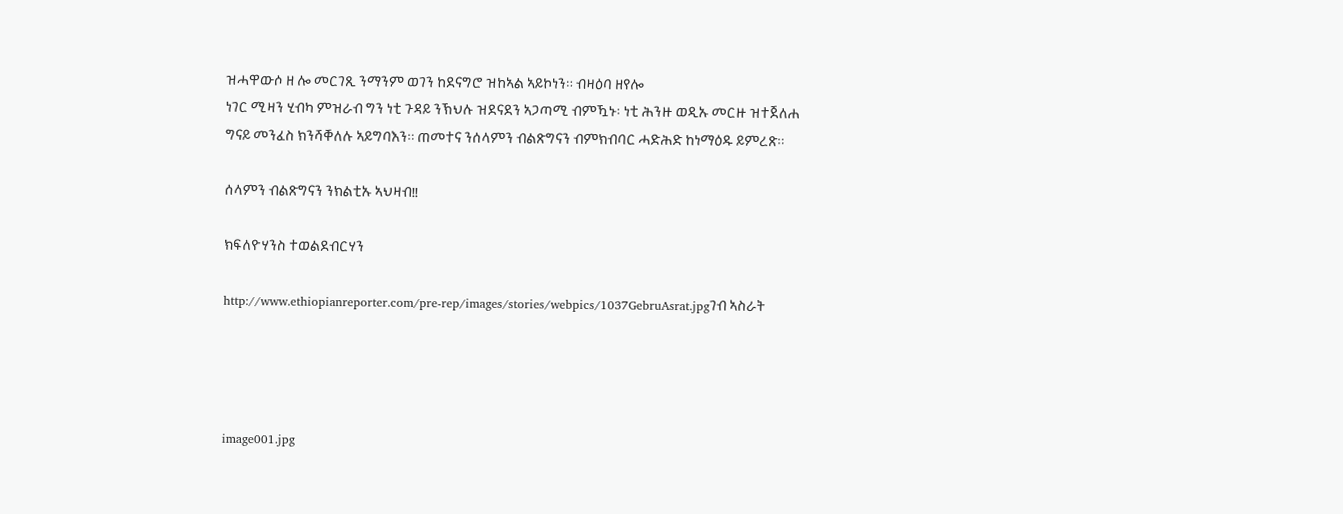ዝሓዋውሶ ዘ ሎ መርገጺ ንማንም ወገን ከደናግሮ ዝከኣል ኣይኮነን። ብዛዕባ ዘየሎ
ነገር ሚዛን ሂብካ ምዝራብ ግን ነቲ ጉዳይ ንኽህሉ ዝደናደን ኣጋጣሚ ብምዃኑ፡ ነቲ ሕንዙ ወዲኡ መርዙ ዝተጀለሐ
ግናይ መንፈስ ክንሻቐለሉ ኣይግባእን። ጠመተና ንሰላምን ብልጽግናን ብምክብባር ሓድሕድ ከነማዕዱ ይምረጽ።

ሰላምን ብልጽግናን ንክልቲኡ ኣህዛብ!!

ክፍለዮሃንስ ተወልደብርሃን

http://www.ethiopianreporter.com/pre-rep/images/stories/webpics/1037GebruAsrat.jpgገብ ኣስራት




image001.jpg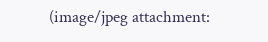(image/jpeg attachment: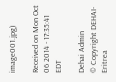image001.jpg)

Received on Mon Oct 06 2014 - 17:35:41 EDT

Dehai Admin
© Copyright DEHAI-Eritrea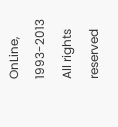OnLine, 1993-2013
All rights reserved